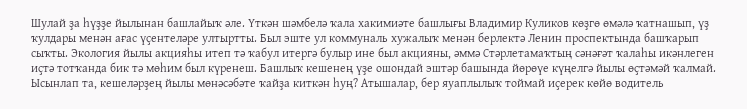Шулай ҙа һүҙҙе йылынан башлайыҡ әле. Үткән шәмбелә ҡала хакимиәте башлығы Владимир Куликов көҙгө өмәлә ҡатнашып, үҙ ҡулдары менән ағас үҫентеләре ултыртты. Был эште ул коммуналь хужалыҡ менән берлектә Ленин проспектында башҡарып сыҡты. Экология йылы акцияһы итеп тә ҡабул итергә булыр ине был акцияны, әммә Стәрлетамаҡтың сәнәғәт ҡалаһы икәнлеген иҫтә тотҡанда бик тә мөһим был күренеш. Башлыҡ кешенең үҙе ошондай эштәр башында йөрөүе күңелгә йылы өҫтәмәй ҡалмай.
Ысынлап та, кешеләрҙең йылы мөнәсәбәте ҡайҙа киткән һуң? Атышалар, бер яуаплылыҡ тоймай иҫерек көйө водитель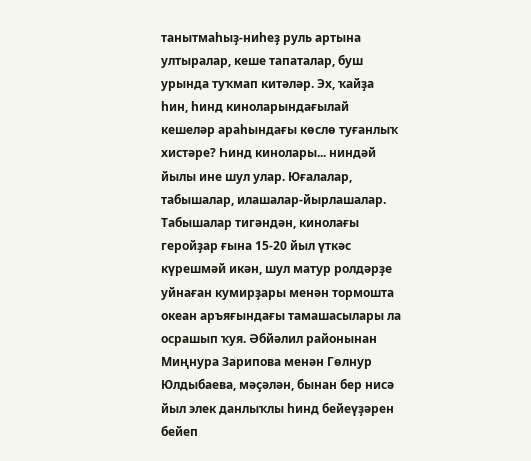танытмаһыҙ-ниһеҙ руль артына ултыралар, кеше тапаталар, буш урында туҡмап китәләр. Эх, ҡайҙа һин, һинд киноларындағылай кешеләр араһындағы көслө туғанлыҡ хистәре? Һинд кинолары... ниндәй йылы ине шул улар. Юғалалар, табышалар, илашалар-йырлашалар. Табышалар тигәндән, кинолағы геройҙар ғына 15-20 йыл үткәс күрешмәй икән, шул матур ролдәрҙе уйнаған кумирҙары менән тормошта океан аръяғындағы тамашасылары ла осрашып ҡуя. Әбйәлил районынан Миңнура Зарипова менән Гөлнур Юлдыбаева, мәҫәлән, бынан бер нисә йыл элек данлыҡлы һинд бейеүҙәрен бейеп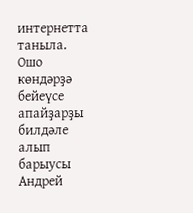интернетта таныла. Ошо көндәрҙә бейеүсе апайҙарҙы билдәле алып барыусы Андрей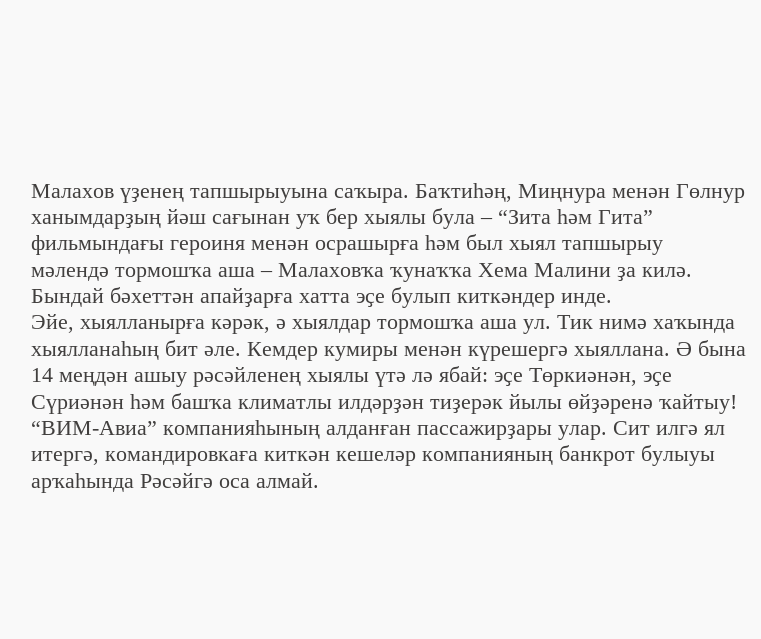Малахов үҙенең тапшырыуына саҡыра. Баҡтиһәң, Миңнура менән Гөлнур ханымдарҙың йәш сағынан уҡ бер хыялы була – “Зита һәм Гита” фильмындағы героиня менән осрашырға һәм был хыял тапшырыу мәлендә тормошҡа аша – Малаховҡа ҡунаҡҡа Хема Малини ҙа килә. Бындай бәхеттән апайҙарға хатта эҫе булып киткәндер инде.
Эйе, хыялланырға кәрәк, ә хыялдар тормошҡа аша ул. Тик нимә хаҡында хыялланаһың бит әле. Кемдер кумиры менән күрешергә хыяллана. Ә бына 14 меңдән ашыу рәсәйленең хыялы үтә лә ябай: эҫе Төркиәнән, эҫе Сүриәнән һәм башҡа климатлы илдәрҙән тиҙерәк йылы өйҙәренә ҡайтыу! “ВИМ-Авиа” компанияһының алданған пассажирҙары улар. Сит илгә ял итергә, командировкаға киткән кешеләр компанияның банкрот булыуы арҡаһында Рәсәйгә оса алмай.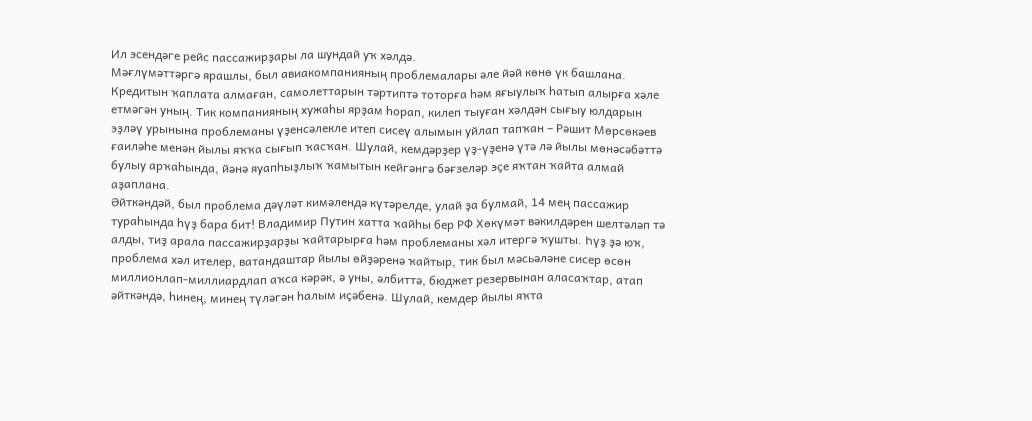Ил эсендәге рейс пассажирҙары ла шундай уҡ хәлдә.
Мәғлүмәттәргә ярашлы, был авиакомпанияның проблемалары әле йәй көнө үк башлана. Кредитын ҡаплата алмаған, самолеттарын тәртиптә тоторға һәм яғыулыҡ һатып алырға хәле етмәгән уның. Тик компанияның хужаһы ярҙам һорап, килеп тыуған хәлдән сығыу юлдарын эҙләү урынына проблеманы үҙенсәлекле итеп сисеү алымын уйлап тапҡан – Рәшит Мөрсөкәев ғаиләһе менән йылы яҡҡа сығып ҡасҡан. Шулай, кемдәрҙер үҙ-үҙенә үтә лә йылы мөнәсәбәттә булыу арҡаһында, йәнә яуапһыҙлыҡ ҡамытын кейгәнгә бәғзеләр эҫе яҡтан ҡайта алмай аҙаплана.
Әйткәндәй, был проблема дәүләт кимәлендә күтәрелде, улай ҙа булмай, 14 мең пассажир тураһында һүҙ бара бит! Владимир Путин хатта ҡайһы бер РФ Хөкүмәт вәкилдәрен шелтәләп тә алды, тиҙ арала пассажирҙарҙы ҡайтарырға һәм проблеманы хәл итергә ҡушты. Һүҙ ҙә юҡ, проблема хәл ителер, ватандаштар йылы өйҙәренә ҡайтыр, тик был мәсьәләне сисер өсөн миллионлап-миллиардлап аҡса кәрәк, ә уны, әлбиттә, бюджет резервынан аласаҡтар, атап әйткәндә, һинең, минең түләгән һалым иҫәбенә. Шулай, кемдер йылы яҡта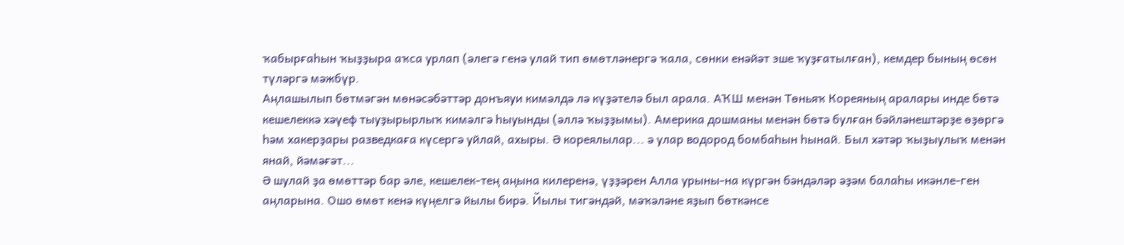ҡабырғаһын ҡыҙҙыра аҡса урлап (әлегә генә улай тип өмөтләнергә ҡала, сөнки енәйәт эше ҡуҙғатылған), кемдер бының өсөн түләргә мәжбүр.
Аңлашылып бөтмәгән мөнәсәбәттәр донъяуи кимәлдә лә күҙәтелә был арала. АҠШ менән Төньяҡ Кореяның аралары инде бөтә кешелеккә хәүеф тыуҙырырлыҡ кимәлгә һыуынды (әллә ҡыҙҙымы). Америка дошманы менән бөтә булған бәйләнештәрҙе өҙөргә һәм хакерҙары разведкаға күсергә уйлай, ахыры. Ә кореялылар... ә улар водород бомбаһын һынай. Был хәтәр ҡыҙыулыҡ менән янай, йәмәғәт...
Ә шулай ҙа өмөттәр бар әле, кешелек-тең аңына килеренә, үҙҙәрен Алла урыны-на күргән бәндәләр әҙәм балаһы икәнле-ген аңларына. Ошо өмөт кенә күңелгә йылы бирә. Йылы тигәндәй, мәҡәләне яҙып бөткәнсе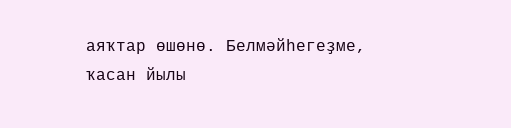аяҡтар өшөнө. Белмәйһегеҙме, ҡасан йылы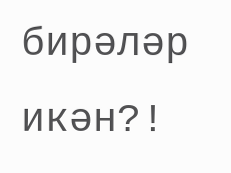бирәләр икән?!